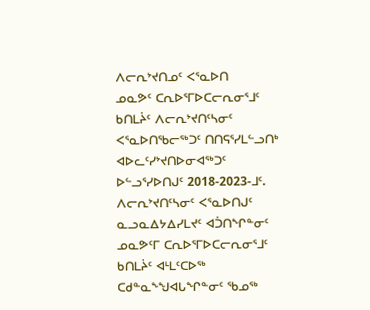ᐱᓕᕆᔾᔪᑎᓄᑦ ᐸᕐᓇᐅᑎ
ᓄᓇᕗᑦ ᑕᕆᐅᕐᒥᐅᑕᓕᕆᓂᕐᒧᑦ ᑲᑎᒪᔩᑦ ᐱᓕᕆᔾᔪᑎᑦᓴᓂᑦ ᐸᕐᓇᐅᑎᖃᓕᖅᑐᑦ ᑎᑎᕋᕐᓯᒪᓪᓗᑎᒃ ᐊᐅᓚᑦᓯᔾᔪᑎᐅᓂᐊᖅᑐᑦ ᐅᓪᓗᕐᓯᐅᑎᒍᑦ 2018-2023-ᒧᑦ. ᐱᓕᕆᔾᔪᑎᑦᓴᓂᑦ ᐸᕐᓇᐅᑎᒍᑦ ᓇᓗᓇᐃᔭᐃᓯᒪᔪᑦ ᐊᑑᑎᖏᓐᓂᑦ ᓄᓇᕗᑦᒥ ᑕᕆᐅᕐᒥᐅᑕᓕᕆᓂᕐᒧᑦ ᑲᑎᒪᔩᑦ ᐊᒻᒪᑦᑕᐅᖅ ᑕᑯᓐᓇᖕᖑᐊᒐᖏᓐᓂᑦ ᖃᓄᖅ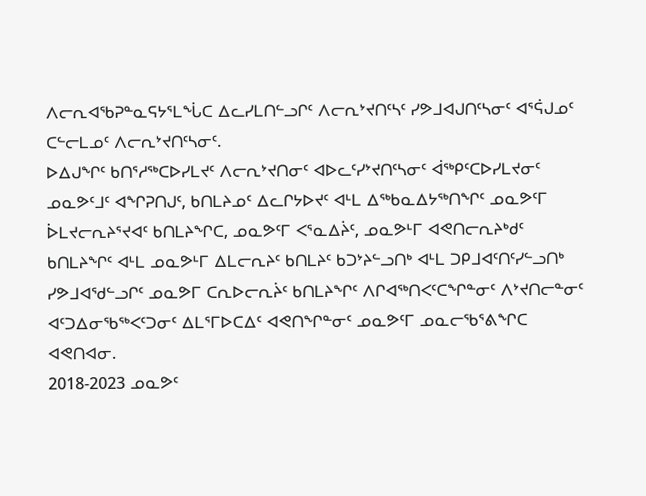ᐱᓕᕆᐊᖃᕈᓐᓇᕋᔭᕐᒪᖔᑕ ᐃᓚᓯᒪᑎᓪᓗᒋᑦ ᐱᓕᕆᔾᔪᑎᑦᓴᑦ ᓯᕗᒧᐊᒍᑎᑦᓴᓂᑦ ᐊᕐᕌᒍᓄᑦ ᑕᓪᓕᒪᓄᑦ ᐱᓕᕆᔾᔪᑎᑦᓴᓂᑦ.
ᐅᐃᒍᖏᑦ ᑲᑎᕐᓱᖅᑕᐅᓯᒪᔪᑦ ᐱᓕᕆᔾᔪᑎᓂᑦ ᐊᐅᓚᑦᓯᔾᔪᑎᑦᓴᓂᑦ ᐋᖅᑭᑦᑕᐅᓯᒪᔪᓂᑦ ᓄᓇᕗᑦᒧᑦ ᐊᖏᕈᑎᒍᑦ, ᑲᑎᒪᔨᓄᑦ ᐃᓚᒋᔭᐅᔪᑦ ᐊᒻᒪ ᐃᖅᑲᓇᐃᔭᖅᑎᖏᑦ ᓄᓇᕗᑦᒥ ᐆᒪᔪᓕᕆᔨᕐᔪᐊᑦ ᑲᑎᒪᔨᖏᑕ, ᓄᓇᕗᑦᒥ ᐸᕐᓇᐃᔩᑦ, ᓄᓇᕗᒻᒥ ᐊᕙᑎᓕᕆᔨᒃᑯᑦ ᑲᑎᒪᔨᖏᑦ ᐊᒻᒪ ᓄᓇᕗᒻᒥ ᐃᒪᓕᕆᔨᑦ ᑲᑎᒪᔨᑦ ᑲᑐᔾᔨᓪᓗᑎᒃ ᐊᒻᒪ ᑐᑭᒧᐊᑦᑎᑦᓯᓪᓗᑎᒃ ᓯᕗᒧᐊᖁᓪᓗᒋᑦ ᓄᓇᕗᒥ ᑕᕆᐅᓕᕆᔩᑦ ᑲᑎᒪᔨᖏᑦ ᐱᒋᐊᖅᑎᐸᑦᑕᖏᓐᓂᑦ ᐱᔾᔪᑎᓕᓐᓂᑦ ᐊᑦᑐᐃᓂᖃᖅᐸᑦᑐᓂᑦ ᐃᒪᕐᒥᐅᑕᐃᑦ ᐊᕙᑎᖏᓐᓂᑦ ᓄᓇᕗᑦᒥ ᓄᓇᓕᖃᕐᕕᖏᑕ ᐊᕙᑎᐊᓂ.
2018-2023 ᓄᓇᕗᑦ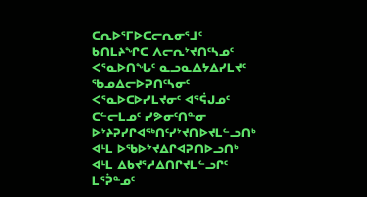ᑕᕆᐅᕐᒥᐅᑕᓕᕆᓂᕐᒧᑦ ᑲᑎᒪᔨᖏᑕ ᐱᓕᕆᔾᔪᑎᑦᓴᓄᑦ ᐸᕐᓇᐅᑎᖓᑦ ᓇᓗᓇᐃᔭᐃᓯᒪᔪᑦ ᖃᓄᐃᓕᐅᕈᑎᑦᓴᓂᑦ ᐸᕐᓇᐅᑕᐅᓯᒪᔪᓂᑦ ᐊᕐᕌᒍᓄᑦ ᑕᓪᓕᒪᓄᑦ ᓯᕗᓂᑦᑎᓐᓂ ᐅᔾᔨᕈᓯᒋᐊᖅᑎᑦᓯᔾᔪᑎᐅᔪᒪᓪᓗᑎᒃ ᐊᒻᒪ ᐅᖃᐅᔾᔪᐃᒋᐊᕈᑎᐅᓗᑎᒃ ᐊᒻᒪ ᐃᑲᔪᕐᓱᐃᑎᒋᔪᒪᓪᓗᒋᑦ ᒪᕐᕉᓐᓄᑦ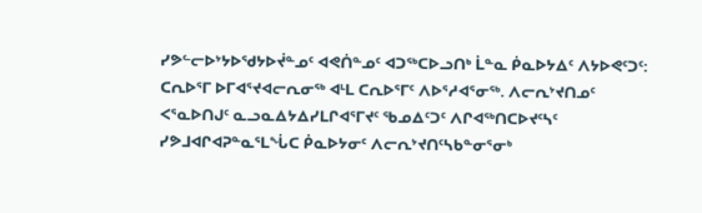ᓯᕗᓪᓕᐅᔾᔭᐅᖁᔭᐅᔫᓐᓄᑦ ᐊᕙᑏᓐᓄᑦ ᐊᑐᖅᑕᐅᓗᑎᒃ ᒫᓐᓇ ᑮᓇᐅᔭᐃᑦ ᐱᔭᐅᕙᑦᑐᑦ: ᑕᕆᐅᕐᒥ ᐅᒥᐊᕐᔪᐊᓕᕆᓂᖅ ᐊᒻᒪ ᑕᕆᐅᕐᒥᑦ ᐱᐅᕐᓱᐊᕐᓂᖅ. ᐱᓕᕆᔾᔪᑎᓄᑦ ᐸᕐᓇᐅᑎᒍᑦ ᓇᓗᓇᐃᔭᐃᓯᒪᒋᐊᕐᒥᔪᑦ ᖃᓄᐃᑦᑐᑦ ᐱᒋᐊᖅᑎᑕᐅᔪᑦᓴᑦ ᓯᕗᒧᐊᒋᐊᕈᓐᓇᕐᒪᖔᑕ ᑮᓇᐅᔭᓂᑦ ᐱᓕᕆᔾᔪᑎᑦᓴᑲᓐᓂᕐᓂᒃ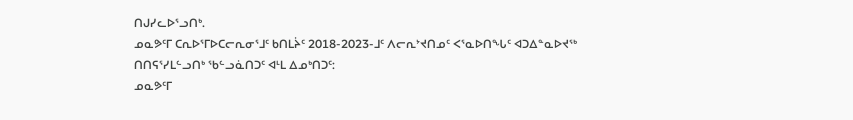ᑎᒍᓯᓚᐅᕐᓗᑎᒃ.
ᓄᓇᕗᑦᒥ ᑕᕆᐅᕐᒥᐅᑕᓕᕆᓂᕐᒧᑦ ᑲᑎᒪᔩᑦ 2018-2023-ᒧᑦ ᐱᓕᕆᔾᔪᑎᓄᑦ ᐸᕐᓇᐅᑎᖓᑦ ᐊᑐᐃᓐᓇᐅᔪᖅ ᑎᑎᕋᕐᓯᒪᓪᓗᑎᒃ ᖃᓪᓗᓈᑎᑐᑦ ᐊᒻᒪ ᐃᓄᒃᑎᑐᑦ:
ᓄᓇᕗᑦᒥ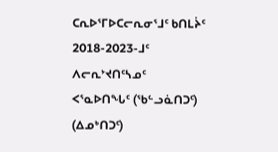ᑕᕆᐅᕐᒥᐅᑕᓕᕆᓂᕐᒧᑦ ᑲᑎᒪᔩᑦ 2018-2023-ᒧᑦ ᐱᓕᕆᔾᔪᑎᑦᓴᓄᑦ ᐸᕐᓇᐅᑎᖓᑦ (ᖃᓪᓗᓈᑎᑐᑦ) (ᐃᓄᒃᑎᑐᑦ)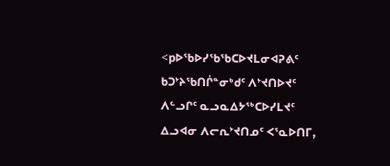<pᐅᖃᐅᓯᖃᖃᑕᐅᔪᒪᓂᐊᕈᕕᑦ ᑲᑐᔾᔨᖃᑎᒌᓐᓂᒃᑯᑦ ᐱᔾᔪᑎᐅᔪᑦ ᐱᓪᓗᒋᑦ ᓇᓗᓇᐃᔭᖅᑕᐅᓯᒪᔪᑦ ᐃᓗᐊᓂ ᐱᓕᕆᔾᔪᑎᓄᑦ ᐸᕐᓇᐅᑎᒥ,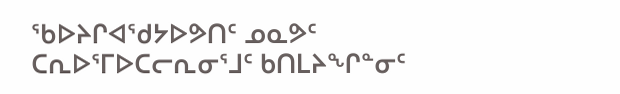ᖃᐅᔨᒋᐊᖁᔭᐅᕗᑎᑦ ᓄᓇᕗᑦ ᑕᕆᐅᕐᒥᐅᑕᓕᕆᓂᕐᒧᑦ ᑲᑎᒪᔨᖏᓐᓂᑦ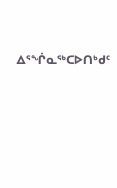ᐃᕐᖐᓇᖅᑕᐅᑎᒃᑯᑦ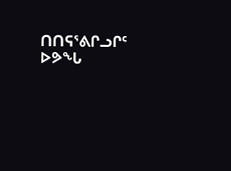ᑎᑎᕋᕐᕕᒋᓗᒋᑦ ᐅᕗᖓ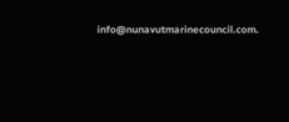info@nunavutmarinecouncil.com.